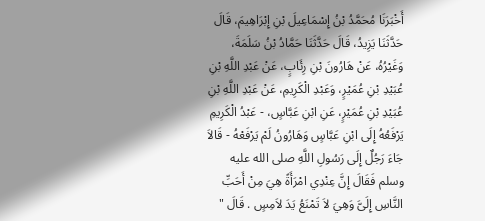أَخْبَرَنَا مُحَمَّدُ بْنُ إِسْمَاعِيلَ بْنِ إِبْرَاهِيمَ، قَالَ حَدَّثَنَا يَزِيدُ، قَالَ حَدَّثَنَا حَمَّادُ بْنُ سَلَمَةَ، وَغَيْرُهُ، عَنْ هَارُونَ بْنِ رِئَابٍ، عَنْ عَبْدِ اللَّهِ بْنِ عُبَيْدِ بْنِ عُمَيْرٍ، وَعَبْدِ الْكَرِيمِ، عَنْ عَبْدِ اللَّهِ بْنِ عُبَيْدِ بْنِ عُمَيْرٍ، عَنِ ابْنِ عَبَّاسٍ، - عَبْدُ الْكَرِيمِ يَرْفَعُهُ إِلَى ابْنِ عَبَّاسٍ وَهَارُونُ لَمْ يَرْفَعْهُ - قَالاَ جَاءَ رَجُلٌ إِلَى رَسُولِ اللَّهِ صلى الله عليه وسلم فَقَالَ إِنَّ عِنْدِي امْرَأَةً هِيَ مِنْ أَحَبِّ النَّاسِ إِلَىَّ وَهِيَ لاَ تَمْنَعُ يَدَ لاَمِسٍ . قَالَ "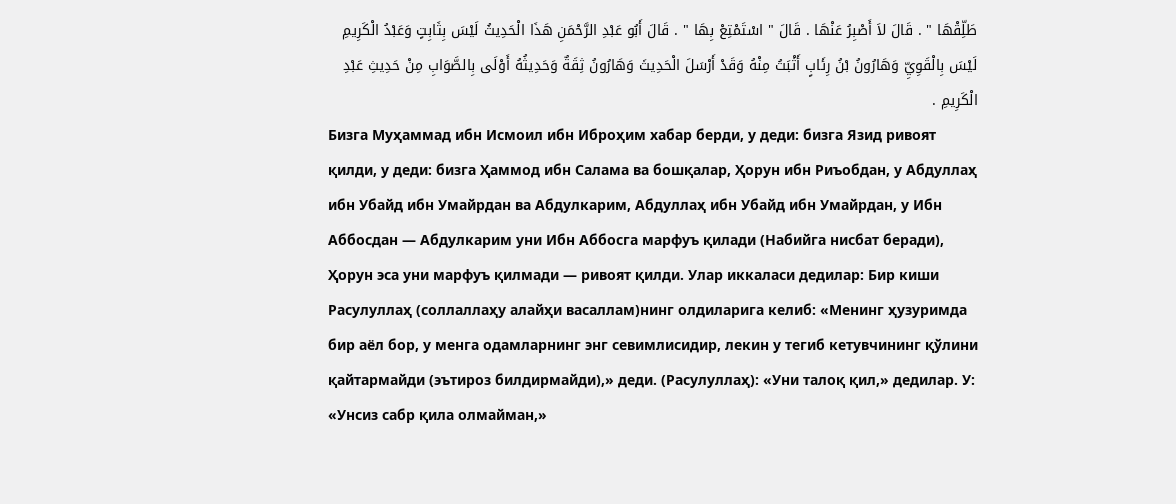طَلِّقْهَا " . قَالَ لاَ أَصْبِرُ عَنْهَا . قَالَ " اسْتَمْتِعْ بِهَا " . قَالَ أَبُو عَبْدِ الرَّحْمَنِ هَذَا الْحَدِيثُ لَيْسَ بِثَابِتٍ وَعَبْدُ الْكَرِيمِ لَيْسَ بِالْقَوِيِّ وَهَارُونُ بْنُ رِئَابٍ أَثْبَتُ مِنْهُ وَقَدْ أَرْسَلَ الْحَدِيثَ وَهَارُونُ ثِقَةٌ وَحَدِيثُهُ أَوْلَى بِالصَّوَابِ مِنْ حَدِيثِ عَبْدِ الْكَرِيمِ .
Бизга Муҳаммад ибн Исмоил ибн Иброҳим хабар берди, у деди: бизга Язид ривоят қилди, у деди: бизга Ҳаммод ибн Салама ва бошқалар, Ҳорун ибн Риъобдан, у Абдуллаҳ ибн Убайд ибн Умайрдан ва Абдулкарим, Абдуллаҳ ибн Убайд ибн Умайрдан, у Ибн Аббосдан — Абдулкарим уни Ибн Аббосга марфуъ қилади (Набийга нисбат беради), Ҳорун эса уни марфуъ қилмади — ривоят қилди. Улар иккаласи дедилар: Бир киши Расулуллаҳ (соллаллаҳу алайҳи васаллам)нинг олдиларига келиб: «Менинг ҳузуримда бир аёл бор, у менга одамларнинг энг севимлисидир, лекин у тегиб кетувчининг қўлини қайтармайди (эътироз билдирмайди),» деди. (Расулуллаҳ): «Уни талоқ қил,» дедилар. У: «Унсиз сабр қила олмайман,»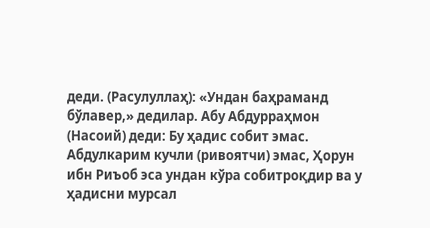деди. (Расулуллаҳ): «Ундан баҳраманд бўлавер,» дедилар. Абу Абдурраҳмон (Насоий) деди: Бу ҳадис собит эмас. Абдулкарим кучли (ривоятчи) эмас, Ҳорун ибн Риъоб эса ундан кўра собитроқдир ва у ҳадисни мурсал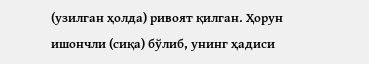(узилган ҳолда) ривоят қилган. Ҳорун ишончли (сиқа) бўлиб, унинг ҳадиси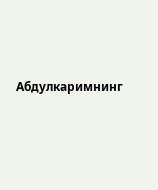Абдулкаримнинг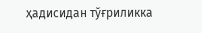ҳадисидан тўғриликка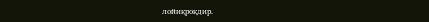лойиқроқдир.